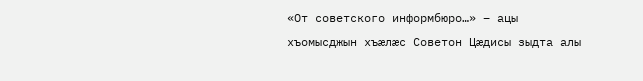«От советского информбюро…» – ацы хъомысджын хъæлæс Советон Цæдисы зыдта алы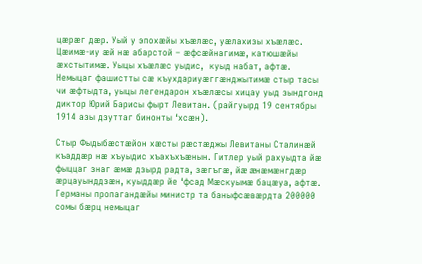цæрæг дæр. Уый у эпохæйы хъæлæс, уæлахизы хъæлæс. Цæимæ-иу æй нæ абарстой – æфсæйнагимæ, катюшæйы æхстытимæ. Уыцы хъæлæс уыдис,  куыд набат, афтæ. Немыцаг фашистты сæ къухдариуæггæнджытимæ стыр тасы чи æфтыдта, уыцы легендарон хъæлæсы хицау уыд зындгонд диктор Юрий Барисы фырт Левитан. (райгуырд 19 сентябры 1914 азы дзуттаг бинонты ‘хсæн).

Стыр Фыдыбæстæйон хæсты рæстæджы Левитаны Сталинæй къаддæр нæ хъуыдис хъахъхъæнын. Гитлер уый рахуыдта йæ фыццаг знаг æмæ дзырд радта, зæгъгæ, йæ æнæмæнгдæр æрцауынддзæн, куыддæр йе ‘фсад Мæскуымæ бацæуа, афтæ. Германы пропагандæйы министр та баныфсæвæрдта 200000 сомы бæрц немыцаг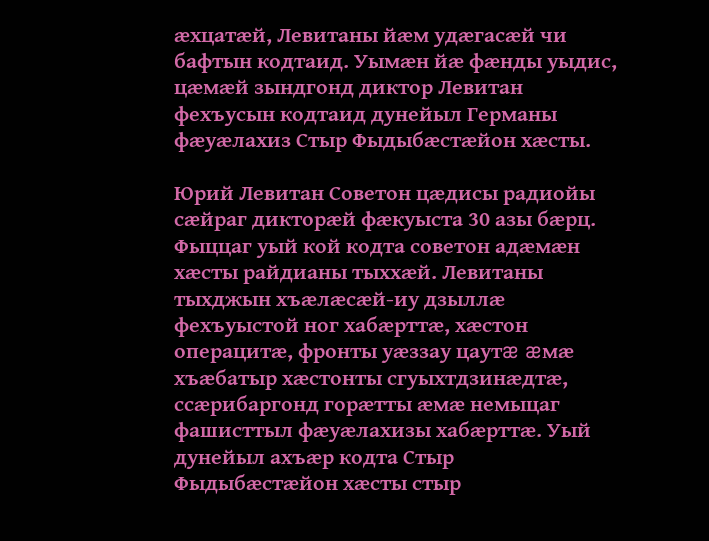æхцатæй, Левитаны йæм удæгасæй чи бафтын кодтаид. Уымæн йæ фæнды уыдис, цæмæй зындгонд диктор Левитан фехъусын кодтаид дунейыл Германы фæуæлахиз Стыр Фыдыбæстæйон хæсты.

Юрий Левитан Советон цæдисы радиойы сæйраг дикторæй фæкуыста 30 азы бæрц. Фыццаг уый кой кодта советон адæмæн хæсты райдианы тыххæй. Левитаны тыхджын хъæлæсæй-иу дзыллæ фехъуыстой ног хабæрттæ, хæстон операцитæ, фронты уæззау цаутæ æмæ хъæбатыр хæстонты сгуыхтдзинæдтæ, ссæрибаргонд горæтты æмæ немыцаг фашисттыл фæуæлахизы хабæрттæ. Уый дунейыл ахъæр кодта Стыр Фыдыбæстæйон хæсты стыр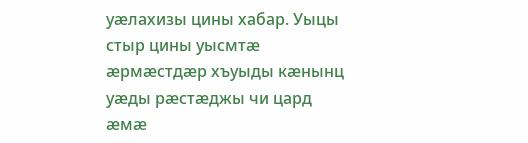уæлахизы цины хабар. Уыцы стыр цины уысмтæ æрмæстдæр хъуыды кæнынц уæды рæстæджы чи цард æмæ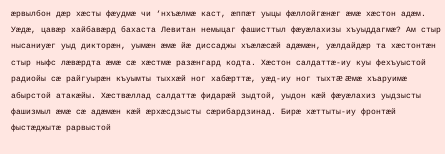æрвылбон дæр хæсты фæудмæ чи ‘нхъæлмæ каст, æппæт уыцы фæллойгæнæг æмæ хæстон адæм. Уæдæ, цавæр хайбавæрд бахаста Левитан немыцаг фашисттыл фæуæлахизы хъуыддагмæ? Ам стыр нысаниуæг уыд дикторæн, уымæн æмæ йæ диссаджы хъæлæсæй адæмæн, уæлдайдæр та хæстонтæн стыр ныфс лæвæрдта æмæ сæ хæстмæ разæнгард кодта. Хæстон салдаттæ-иу куы фехъуыстой радиойы сæ райгуырæн къуымты тыххæй ног хабæрттæ, уæд-иу ног тыхтæ æмæ хъаруимæ абырстой атакæйы. Хæствæллад салдаттæ фидарæй зыдтой, уыдон кæй фæуæлахиз уыдзысты фашизмыл æмæ сæ адæмæн кæй æрхæсдзысты сæрибардзинад. Бирæ хæттыты-иу фронтæй фыстæджытæ рарвыстой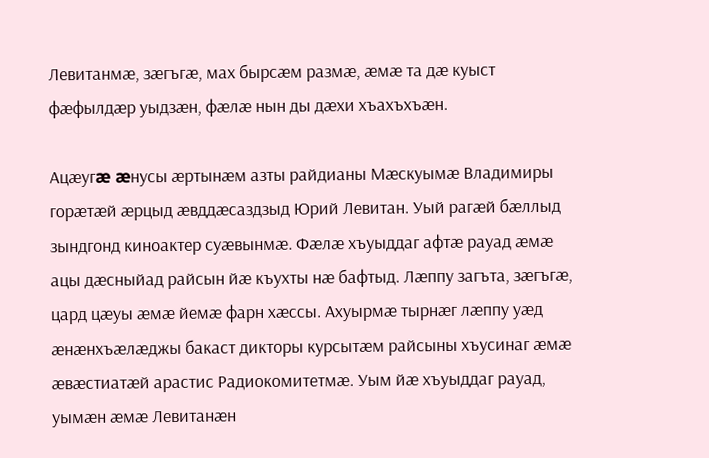Левитанмæ, зæгъгæ, мах бырсæм размæ, æмæ та дæ куыст фæфылдæр уыдзæн, фæлæ нын ды дæхи хъахъхъæн.

Ацæугæ æнусы æртынæм азты райдианы Мæскуымæ Владимиры горæтæй æрцыд æвддæсаздзыд Юрий Левитан. Уый рагæй бæллыд зындгонд киноактер суæвынмæ. Фæлæ хъуыддаг афтæ рауад æмæ ацы дæсныйад райсын йæ къухты нæ бафтыд. Лæппу загъта, зæгъгæ, цард цæуы æмæ йемæ фарн хæссы. Ахуырмæ тырнæг лæппу уæд æнæнхъæлæджы бакаст дикторы курсытæм райсыны хъусинаг æмæ æвæстиатæй арастис Радиокомитетмæ. Уым йæ хъуыддаг рауад, уымæн æмæ Левитанæн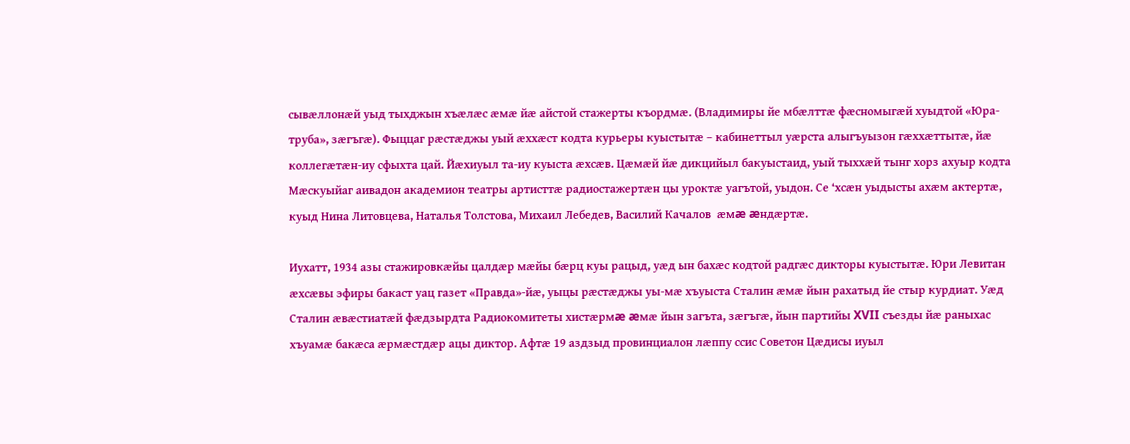сывæллонæй уыд тыхджын хъæлæс æмæ йæ айстой стажерты къордмæ. (Владимиры йе мбæлттæ фæсномыгæй хуыдтой «Юра-труба», зæгъгæ). Фыццаг рæстæджы уый æххæст кодта курьеры куыстытæ – кабинеттыл уæрста алыгъуызон гæххæттытæ, йæ коллегæтæн-иу сфыхта цай. Йæхиуыл та-иу куыста æхсæв. Цæмæй йæ дикцийыл бакуыстаид, уый тыххæй тынг хорз ахуыр кодта Мæскуыйаг аивадон академион театры артисттæ радиостажертæн цы уроктæ уагътой, уыдон. Се ‘хсæн уыдысты ахæм актертæ, куыд Нина Литовцева, Наталья Толстова, Михаил Лебедев, Василий Качалов  æмæ æндæртæ.

Иухатт, 1934 азы стажировкæйы цалдæр мæйы бæрц куы рацыд, уæд ын бахæс кодтой радгæс дикторы куыстытæ. Юри Левитан æхсæвы эфиры бакаст уац газет «Правда»-йæ, уыцы рæстæджы уы-мæ хъуыста Сталин æмæ йын рахатыд йе стыр курдиат. Уæд Сталин æвæстиатæй фæдзырдта Радиокомитеты хистæрмæ æмæ йын загъта, зæгъгæ, йын партийы XVII съезды йæ раныхас хъуамæ бакæса æрмæстдæр ацы диктор. Афтæ 19 аздзыд провинциалон лæппу ссис Советон Цæдисы иуыл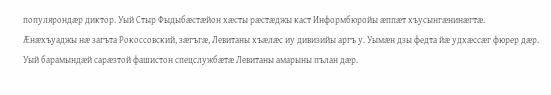популярондæр диктор. Уый Стыр Фыдыбæстæйон хæсты рæстæджы каст Информбюройы æппæт хъусынгæнинæгтæ. Æнæхъуаджы нæ загъта Рокоссовский, зæгъгæ, Левитаны хъæлæс иу дивизийы аргъ у. Уымæн дзы федта йæ удхæссæг фюрер дæр. Уый барамындæй сарæзтой фашистон спецслужбæтæ Левитаны амарыны пълан дæр.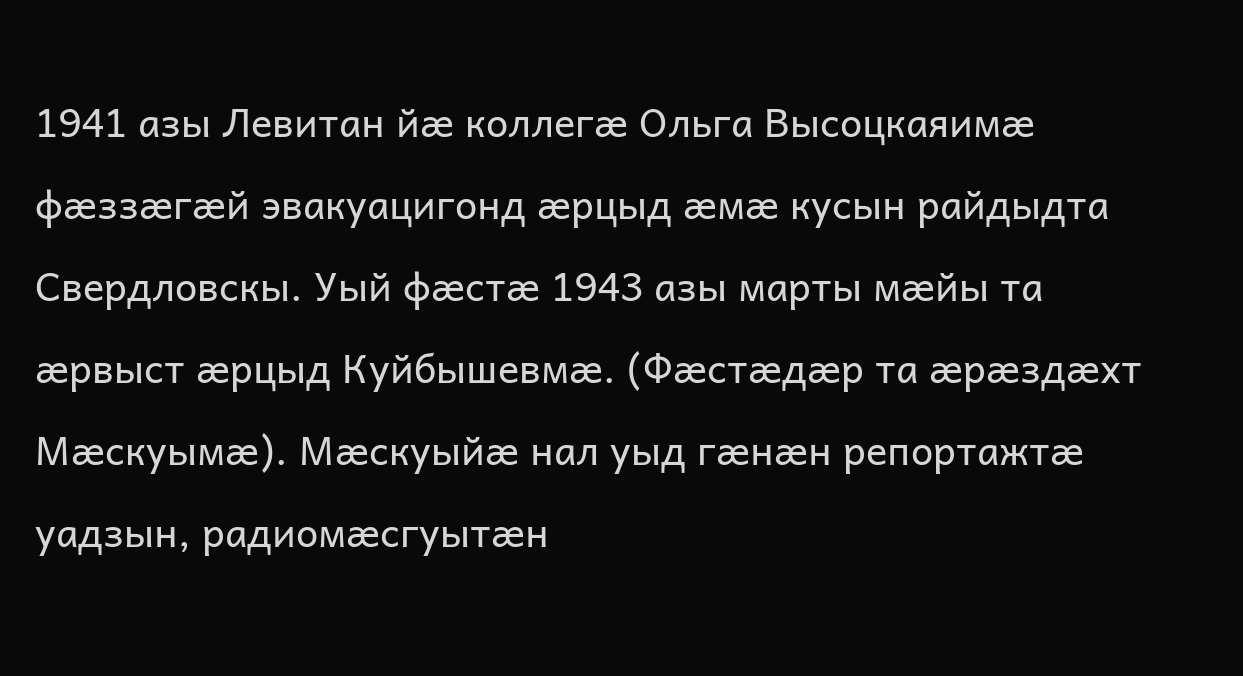1941 азы Левитан йæ коллегæ Ольга Высоцкаяимæ фæззæгæй эвакуацигонд æрцыд æмæ кусын райдыдта Свердловскы. Уый фæстæ 1943 азы марты мæйы та æрвыст æрцыд Куйбышевмæ. (Фæстæдæр та æрæздæхт Мæскуымæ). Мæскуыйæ нал уыд гæнæн репортажтæ уадзын, радиомæсгуытæн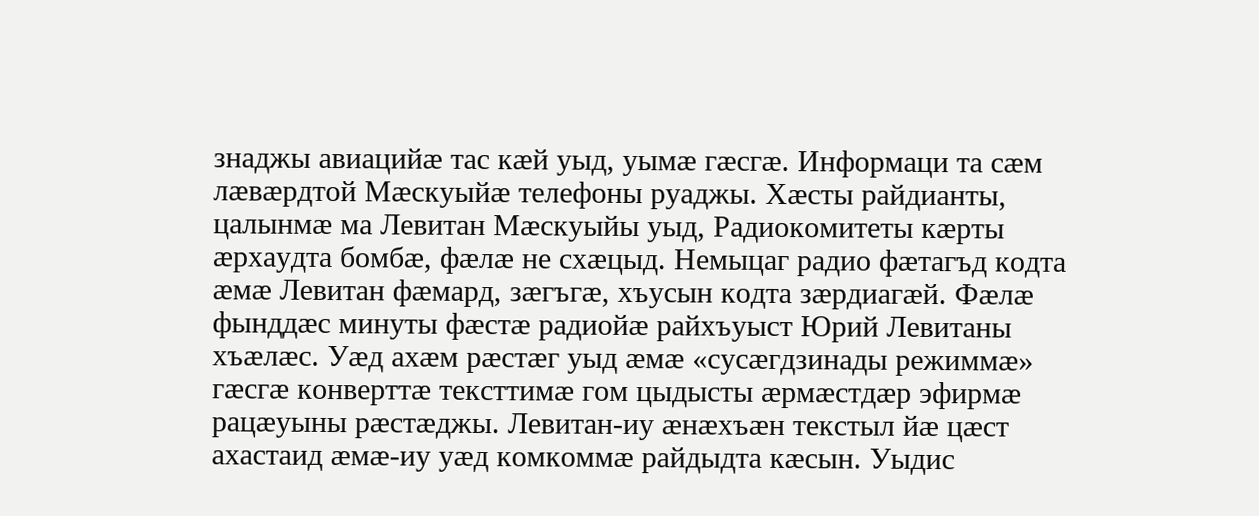знаджы авиацийæ тас кæй уыд, уымæ гæсгæ. Информаци та сæм лæвæрдтой Мæскуыйæ телефоны руаджы. Хæсты райдианты, цалынмæ ма Левитан Мæскуыйы уыд, Радиокомитеты кæрты æрхаудта бомбæ, фæлæ не схæцыд. Немыцаг радио фæтагъд кодта æмæ Левитан фæмард, зæгъгæ, хъусын кодта зæрдиагæй. Фæлæ фынддæс минуты фæстæ радиойæ райхъуыст Юрий Левитаны хъæлæс. Уæд ахæм рæстæг уыд æмæ «сусæгдзинады режиммæ» гæсгæ конверттæ тексттимæ гом цыдысты æрмæстдæр эфирмæ рацæуыны рæстæджы. Левитан-иу æнæхъæн текстыл йæ цæст ахастаид æмæ-иу уæд комкоммæ райдыдта кæсын. Уыдис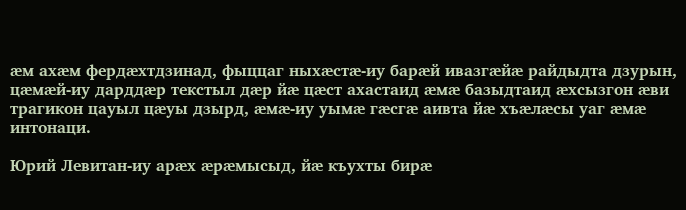æм ахæм фердæхтдзинад, фыццаг ныхæстæ-иу барæй ивазгæйæ райдыдта дзурын, цæмæй-иу дарддæр текстыл дæр йæ цæст ахастаид æмæ базыдтаид æхсызгон æви трагикон цауыл цæуы дзырд, æмæ-иу уымæ гæсгæ аивта йæ хъæлæсы уаг æмæ интонаци.

Юрий Левитан-иу арæх æрæмысыд, йæ къухты бирæ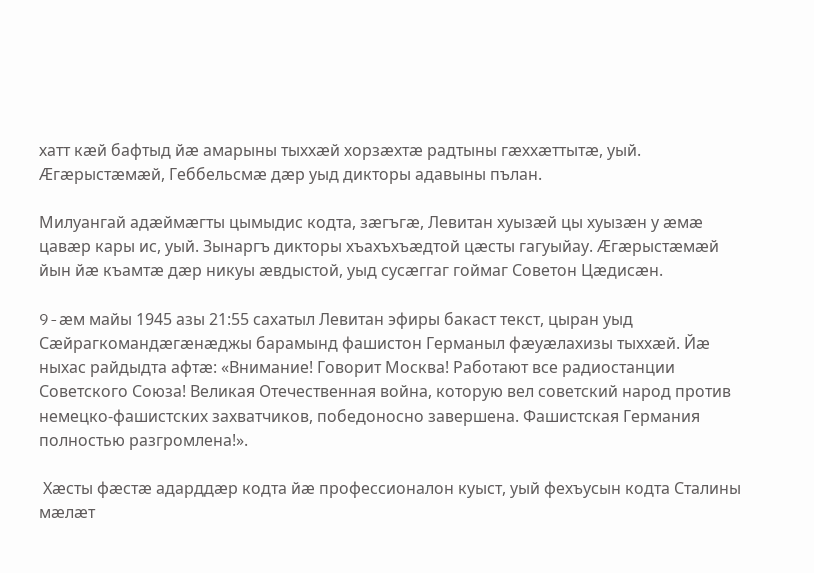хатт кæй бафтыд йæ амарыны тыххæй хорзæхтæ радтыны гæххæттытæ, уый. Æгæрыстæмæй, Геббельсмæ дæр уыд дикторы адавыны пълан.

Милуангай адæймæгты цымыдис кодта, зæгъгæ, Левитан хуызæй цы хуызæн у æмæ цавæр кары ис, уый. Зынаргъ дикторы хъахъхъæдтой цæсты гагуыйау. Æгæрыстæмæй йын йæ къамтæ дæр никуы æвдыстой, уыд сусæггаг гоймаг Советон Цæдисæн.

9-æм майы 1945 азы 21:55 сахатыл Левитан эфиры бакаст текст, цыран уыд Сæйрагкомандæгæнæджы барамынд фашистон Германыл фæуæлахизы тыххæй. Йæ ныхас райдыдта афтæ: «Внимание! Говорит Москва! Работают все радиостанции Советского Союза! Великая Отечественная война, которую вел советский народ против немецко-фашистских захватчиков, победоносно завершена. Фашистская Германия полностью разгромлена!».

 Хæсты фæстæ адарддæр кодта йæ профессионалон куыст, уый фехъусын кодта Сталины мæлæт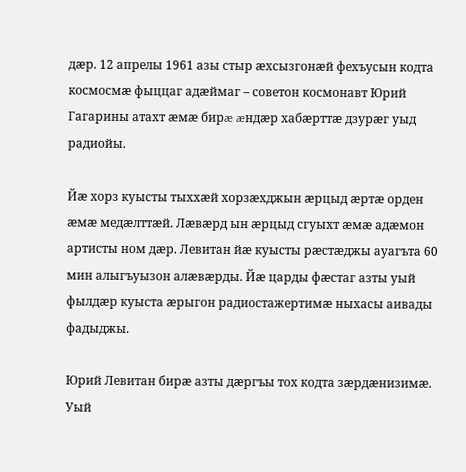дæр. 12 апрелы 1961 азы стыр æхсызгонæй фехъусын кодта космосмæ фыццаг адæймаг – советон космонавт Юрий Гагарины атахт æмæ бирæ æндæр хабæрттæ дзурæг уыд радиойы.

Йæ хорз куысты тыххæй хорзæхджын æрцыд æртæ орден æмæ медæлттæй. Лæвæрд ын æрцыд сгуыхт æмæ адæмон артисты ном дæр. Левитан йæ куысты рæстæджы ауагъта 60 мин алыгъуызон алæвæрды. Йæ царды фæстаг азты уый фылдæр куыста æрыгон радиостажертимæ ныхасы аивады фадыджы.

Юрий Левитан бирæ азты дæргъы тох кодта зæрдæнизимæ. Уый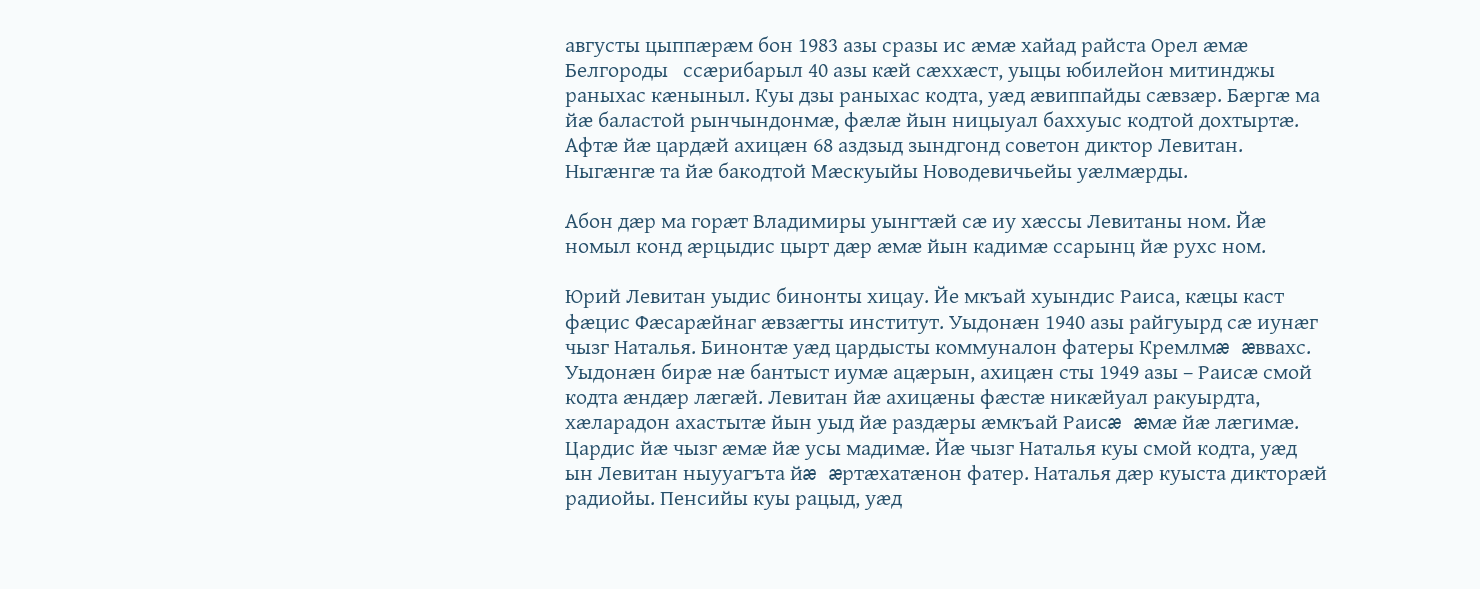августы цыппæрæм бон 1983 азы сразы ис æмæ хайад райста Орел æмæ Белгороды   ссæрибарыл 40 азы кæй сæххæст, уыцы юбилейон митинджы раныхас кæныныл. Куы дзы раныхас кодта, уæд æвиппайды сæвзæр. Бæргæ ма йæ баластой рынчындонмæ, фæлæ йын ницыуал баххуыс кодтой дохтыртæ. Афтæ йæ цардæй ахицæн 68 аздзыд зындгонд советон диктор Левитан. Ныгæнгæ та йæ бакодтой Мæскуыйы Новодевичьейы уæлмæрды.

Абон дæр ма горæт Владимиры уынгтæй сæ иу хæссы Левитаны ном. Йæ номыл конд æрцыдис цырт дæр æмæ йын кадимæ ссарынц йæ рухс ном.

Юрий Левитан уыдис бинонты хицау. Йе мкъай хуындис Раиса, кæцы каст фæцис Фæсарæйнаг æвзæгты институт. Уыдонæн 1940 азы райгуырд сæ иунæг чызг Наталья. Бинонтæ уæд цардысты коммуналон фатеры Кремлмæ æввахс. Уыдонæн бирæ нæ бантыст иумæ ацæрын, ахицæн сты 1949 азы – Раисæ смой кодта æндæр лæгæй. Левитан йæ ахицæны фæстæ никæйуал ракуырдта, хæларадон ахастытæ йын уыд йæ раздæры æмкъай Раисæ æмæ йæ лæгимæ. Цардис йæ чызг æмæ йæ усы мадимæ. Йæ чызг Наталья куы смой кодта, уæд ын Левитан ныууагъта йæ æртæхатæнон фатер. Наталья дæр куыста дикторæй радиойы. Пенсийы куы рацыд, уæд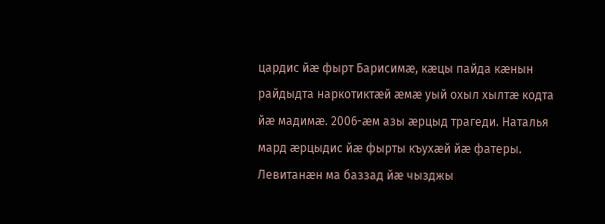цардис йæ фырт Барисимæ, кæцы пайда кæнын райдыдта наркотиктæй æмæ уый охыл хылтæ кодта йæ мадимæ. 2006-æм азы æрцыд трагеди. Наталья мард æрцыдис йæ фырты къухæй йæ фатеры. Левитанæн ма баззад йæ чызджы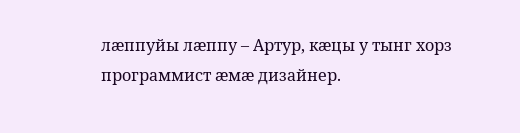лæппуйы лæппу – Артур, кæцы у тынг хорз программист æмæ дизайнер.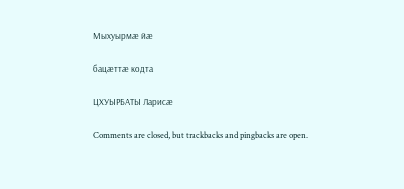Мыхуырмæ йæ

бацæттæ кодта

ЦХУЫРБАТЫ Ларисæ

Comments are closed, but trackbacks and pingbacks are open.